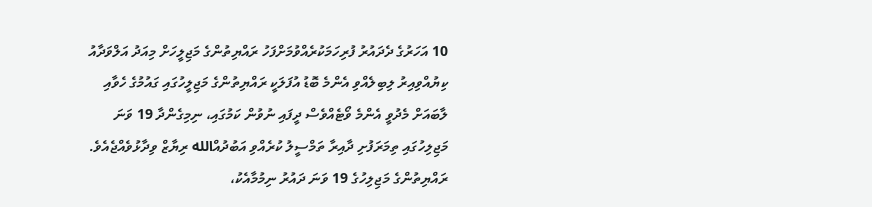10 އަހަރުގެ ދެދައުރު ފުރިހަމަކުރެއްވުމަށްފަހު ރައްޔިތުންގެ މަޖިލީހަށް މިއަދު އަލްވަދާއު ކިޔުއްވިއިރު ލިބިލެއްވި އެންމެ ބޮޑު އުފަލަކީ ރައްޔިތުންގެ މަޖިލީހުގައި ގައުމުގެ ހެވާއި ލާބައަށް މެދުވީ އެންމެ ވޯޓެއްވެސް ދީފައި ނުވުން ކަމުގައި، ނިމިގެންދާ 19 ވަނަ މަޖިލިހުގައި ތިމަރަފުށި ދާއިރާ ތަމްސީލު ކުރެއްވި އަބުދުއްالله ރިޔާޒް ވިދާޅުވެއްޖެއެވެ.
ރައްޔިތުންގެ މަޖިލިހުގެ 19 ވަނަ ދައުރު ނިމުމާއެކު،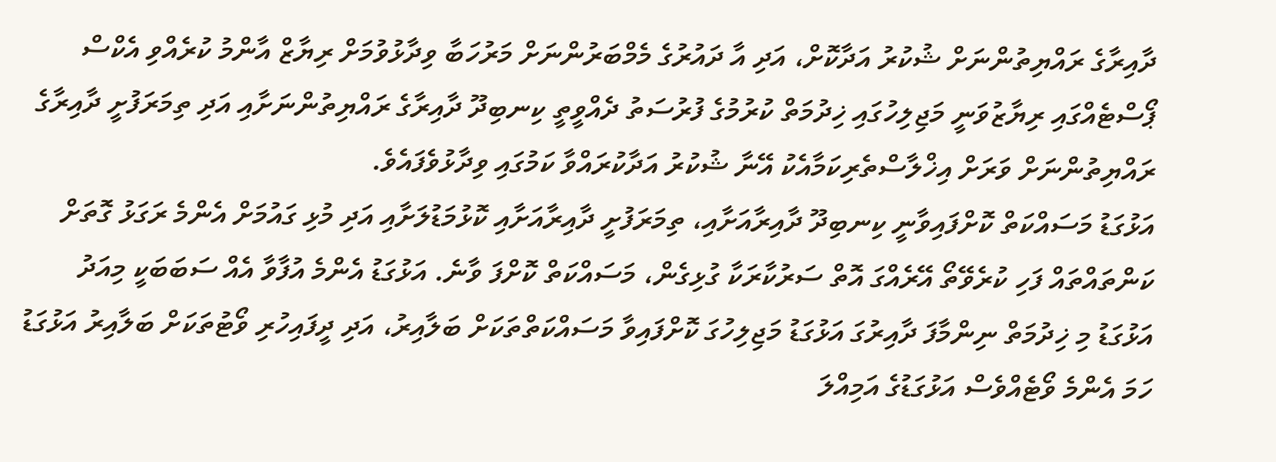ދާއިރާގެ ރައްޔިތުންނަށް ޝުކުރު އަދާކޮށް، އަދި އާ ދައުރުގެ މެމްބަރުންނަށް މަރުހަބާ ވިދާޅުވުމަށް ރިޔާޒް އާންމު ކުރެއްވި އެކްސް ޕޯސްޓެއްގައި ރިޔާޒުވަނީ މަޖިލިހުގައި ޚިދުމަތް ކުރުމުގެ ފުރުސަތު ދެއްވީތީ ކިނބިދޫ ދާއިރާގެ ރައްޔިތުންނަށާއި އަދި ތިމަރަފުށީ ދާއިރާގެ ރައްޔިތުންނަށް ވަރަށް އިޚްލާސްތެރިކަމާއެކު އޭނާ ޝުކުރު އަދާކުރައްވާ ކަމުގައި ވިދާޅުވެފައެވެ.
އަޅުގަޑު މަސައްކަތް ކޮށްފައިވާނީ ކިނބިދޫ ދާއިރާއަށާއި، ތިމަރަފުށީ ދާއިރާއަށާއި ކޮޅުމަޑުލަށާއި އަދި މުޅި ގައުމަށް އެންމެ ރަގަޅު ގޮތަށް ކަންތައްތައް ފަހި ކުރެވޭތޯ އޭރެއްގަ އޮތް ސަރުކާރަކާ ގުޅިގެން، މަސައްކަތް ކޮށްފަ ވާނެ. އަޅުގަޑު އެންމެ އުފާވާ އެއް ސަބަބަކީ މިއަދު އަޅުގަޑު މި ޚިދުމަތް ނިންމާފަ ދާއިރުގަ އަޅުގަޑު މަޖިލިހުގަ ކޮށްފައިވާ މަސައްކަތްތަކަށް ބަލާއިރު، އަދި ދީފައިހުރި ވޯޓުތަކަށް ބަލާއިރު އަޅުގަޑު ހަމަ އެންމެ ވޯޓެއްވެސް އަޅުގަޑުގެ އަމިއްލަ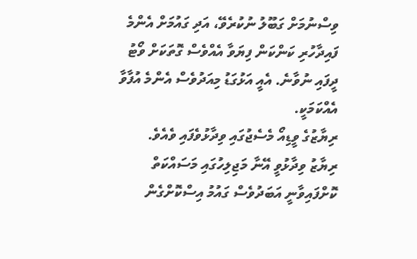ވިސްނުމަށް ގަބޫލު ނުކުރެވޭ، އަދި ގައުމަށް އެންމެ ފައިދާހުރި ކަންކަން ފިޔަވާ އެއްވެސް ގޮތަކަށް ވޯޓު ދީފައި ނުވާނެ. އެއީ އަޅުގަޑު މިއަދުވެސް އެންމެ އުފާވާ އެއްކަމަކީ.
ރިޔާޒުގެ ވީޑިއޯ މެސެޖުގައި ވިދާޅުވެފައި ވެއެވެ.
ރިޔާޒު ވިދާޅުވީ އޭނާ މަޖިލިހުގައި މަސައްކަތް ކޮށްފައިވާނީ އަބަދުވެސް ގައުމު އިސްކޮށްގެން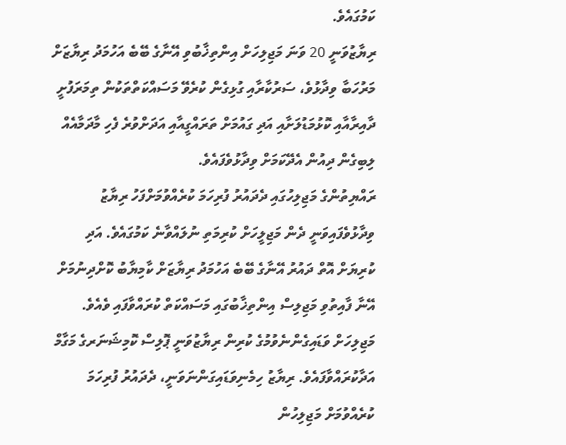ކަމުގައެވެ.
ރިޔާޒުވަނީ 20 ވަނަ މަޖިލިހަށް އިންތިޚާބުވި އޭނާގެ ބޭބެ އަހުމަދު ރިޔާޒަށް މަރުހަބާ ވިދާޅުވެ، ސަރުކާރާއި ގުޅިގެން ކުރެވޭ މަސައްކަތްތަކުން ތިމަރަފުށީ ދާއިރާއާއި ކޮޅުމަޑުލަށާއި އަދި ގައުމަށް ތަރައްގީއާއި އަދަށްވުރެ ފެހި މާދަމާއެއް ލިބިގެން ދިއުން އެދޭކަމަށް ވިދާޅުވެފައެވެ.
ރައްޔިތުންގެ މަޖިލިހުގައި ދެދައުރު ފުރިހަމަ ކުރެއްވުމަށްފަހު ރިޔާޒު ވިދާޅުވެފައިވަނީ ދެން މަޖިލީހަށް ކުރިމަތި ނުލައްވާނެ ކަމުގައެވެ. އަދި ކުރިޔަށް އޮތް ދައުރު އޭނާގެ ބޭބެ އަހުމަދު ރިޔާޒަށް ކާމިޔާބު ކޮށްދިނުމަށް އޭނާ ފާއިތުވި މަޖިލިސް އިންތިޚާބުގައި މަސައްކަތް ކުރައްވާފައި ވެއެވެ.
މަޖިލިހަށް ވަޑައިގެންނެވުމުގެ ކުރިން ރިޔާޒުވަނީ ޕޮލިސް ކޮމިޝަނަރގެ މަގާމް އަދާކުރައްވާފައެވެ. ރިޔާޒު ހިމެނިވަޑައިގަންނަވަނީ، ދެދައުރު ފުރިހަމަ ކުރެއްވުމަށް މަޖިލިހުން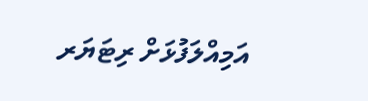އަމިއްލަފުޅަށް ރިޓަޔަރ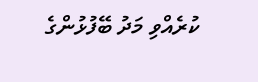ކުރެއްވި މަދު ބޭފުޅުންގެ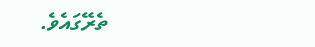ތެރޭގައެވެ.